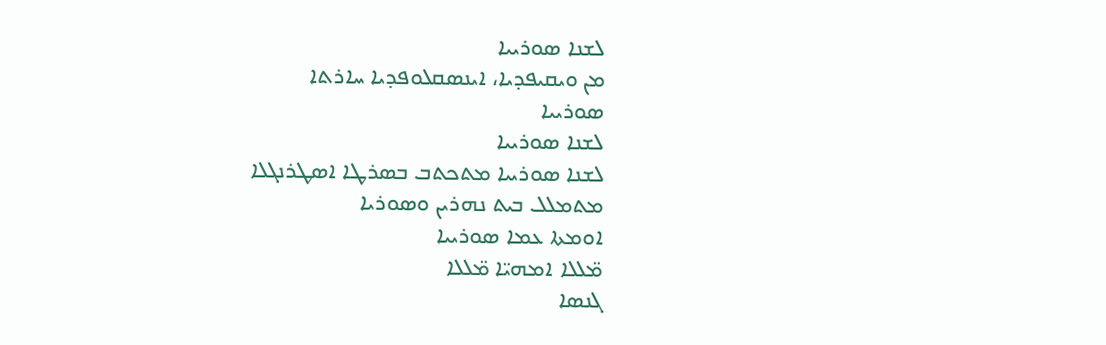ܠܫܢܐ ܣܘܪܝܝܐ
ܡܢ ܘܝܩܝܦܕܝܐ، ܐܝܢܣܩܠܘܦܕܝܐ ܚܐܪܬܐ
ܣܘܪܝܝܐ
ܠܫܢܐ ܣܘܪܝܝܐ
ܠܫܢܐ ܣܘܪܝܝܐ ܡܬܟܬܒ ܒܣܪܛܐ ܐܣܛܪܢܓܠܐ
ܡܬܡܠܠ ܒܝܬ ܢܗܪܝܢ ܘܣܘܪܝܐ
ܐܘܡܬܐ ܥܡܐ ܣܘܪܝܝܐ
ܡ̈ܠܠܐ ܐܡܗܝ̈ܐ ܡ̈ܠܠܐ
ܓܢܣܐ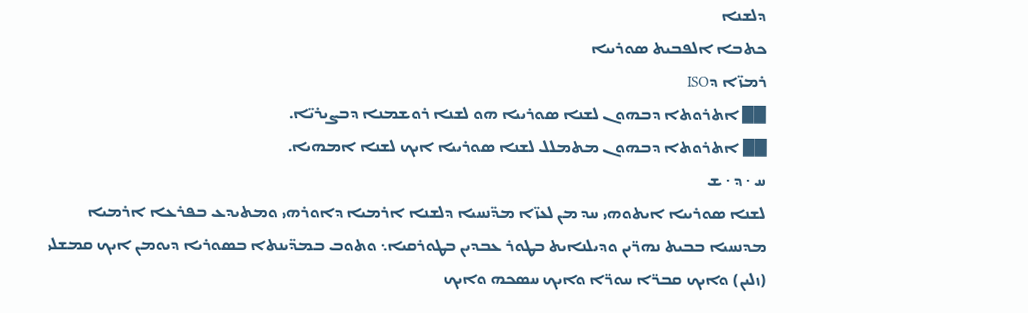ܕܠܫܢܐ
ܟܬܒܐ ܐܠܦܒܝܬ ܣܘܪܝܝܐ
ܪܡܙ̈ܐ ܕISO
██ ܐܬܪܘܬܐ ܕܒܗܘܢ ܠܫܢܐ ܣܘܪܝܝܐ ܗܘ ܠܫܢܐ ܪܘܫܡܢܐ ܕܒܨܝܪܝ̈ܐ.
██ ܐܬܪܘܬܐ ܕܒܗܘܢ ܡܬܡܠܠ ܠܫܢܐ ܣܘܪܝܝܐ ܐܝܟ ܠܫܢܐ ܐܡܗܝܐ.
ܚ · ܕ · ܫ
ܠܫܢܐ ܣܘܪܝܝܐ ܐܝܬܘܗܝ ܚܕ ܡܢ ܠܥܙ̈ܐ ܡܕ̈ܢܚܝܐ ܕܠܫܢܐ ܐܪܡܝܐ ܕܐܘܪܗܝ ܘܡܬܝܕܥ ܒܦܪܥܐ ܐܪܡܝܐ ܡܕܢܚܝܐ ܒܒܝܬ ܢܗܪ̈ܝܢ ܘܕܝܠܢܐܝܬ ܒܛܘܪ ܥܒܕܝܢ ܒܛܘܪܩܝܐ܆ ܘܬܘܒ ܒܡܕ̈ܝܢܬܐ ܒܣܘܪܝܐ ܕܝܘܡܢ ܐܝܟ ܩܡܫܠܝ (ܙܠܝܢ) ܘܐܝܟ ܩܒܪ̈ܐ ܚܘܪ̈ܐ ܘܐܝܟ ܚܣܟܗ ܘܐܝܟ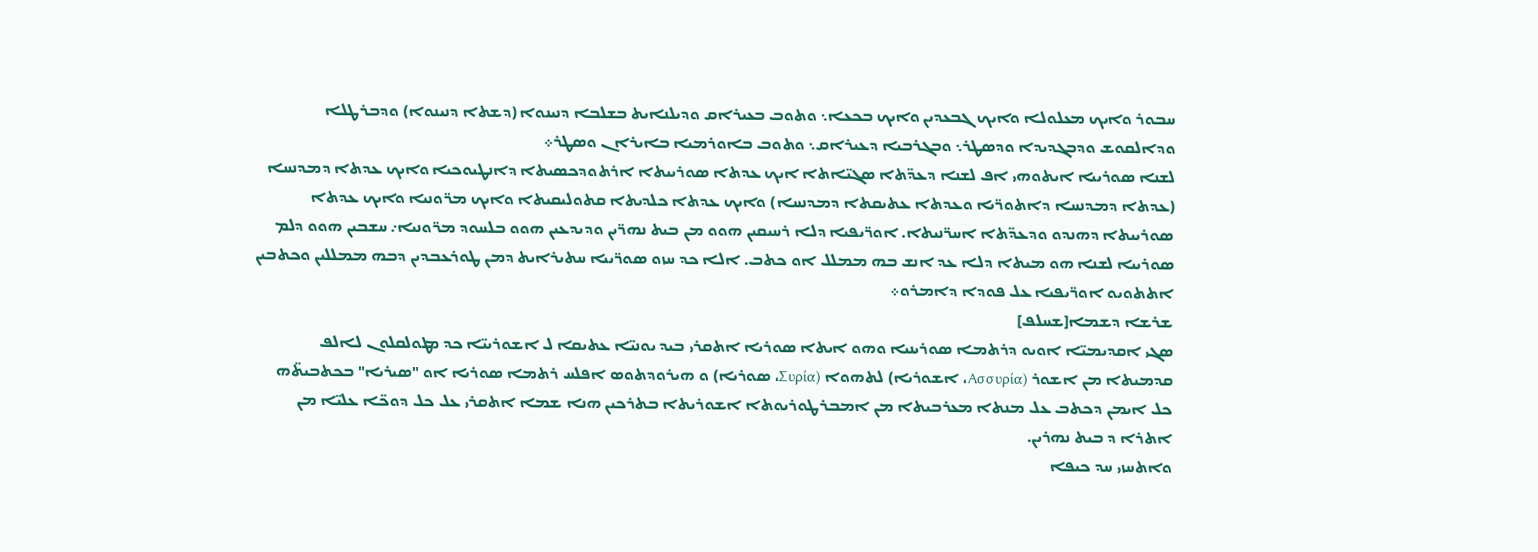ܚܒܘܪ ܘܐܝܟ ܡܥܠܘܠܐ ܘܐܝܟ ܓܒܥܕܝܢ ܘܐܝܟ ܒܟܥܐ܆ ܘܬܘܒ ܒܥܝܪܐܩ ܘܕܝܠܢܐܝܬ ܒܫܠܒܐ ܕܢܝܢܘܐ (ܕܫܬܐ ܕܢܝܢܘܐ) ܘܕܒܪܛܠܐ ܘܕܐܠܩܘܫ ܘܕܒܓܕܝܕܐ ܘܕܣܛܪ܆ ܘܒܓܪܒܝܐ ܕܥܝܪܐܩ܆ ܘܬܘܒ ܒܐܘܪܡܝܐ ܒܐܝܪܐܢ ܘܣܛܪ܀
ܠܫܢܐ ܣܘܪܝܝܐ ܐܝܬܘܗܝ ܐܦ ܠܫܢܐ ܕܥܕ̈ܬܐ ܣܓܝ̈ܐܬܐ ܐܝܟ ܥܕܬܐ ܣܘܪܝܝܬܐ ܐܪܬܘܕܟܣܝܬܐ ܕܐܢܛܝܘܟܝܐ ܘܐܝܟ ܥܕܬܐ ܕܡܕܢܚܐ (ܥܕܬܐ ܕܡܕܢܚܐ ܕܐܬܘܪ̈ܝܐ ܘܥܕܬܐ ܥܬܝܩܬܐ ܕܡܕܢܚܐ) ܘܐܝܟ ܥܕܬܐ ܟܠܕܝܬܐ ܩܬܘܠܝܩܝܬܐ ܘܐܝܟ ܡܪ̈ܘܢܝܐ ܘܐܝܟ ܥܕܬܐ ܣܘܪܝܝܬܐ ܕܗܢܕܘ ܘܕܥܕ̈ܬܐ ܐܚܪ̈ܢܝܬܐ. ܐܘܪ̈ܝܦܝܐ ܕܠܐ ܪܚܝܩܝܢ ܗܘܘ ܡܢ ܒܝܬ ܢܗܪ̈ܝܢ ܘܕܝܕܥܝܢ ܗܘܘ ܒܠܚܘܕ ܡܪ̈ܘܢܝܐ܇ ܚܫܒܝܢ ܗܘܘ ܕܠܡ ܣܘܪܝܝܐ ܠܫܢܐ ܗܘ ܡܝܬܐ ܕܠܐ ܥܕ ܐܢܫ ܒܗ ܡܡܠܠ ܐܘ ܟܬܒ. ܐܠܐ ܟܕ ܚܙܘ ܣܘܪ̈ܝܝܐ ܚܬܝܪܐܝܬ ܕܡܢ ܛܘܪܥܒܕܝܢ ܕܒܗ ܡܡܠܠܝܢ ܘܟܬܒܝܢ ܐܬܬܘܝܘ ܐܘܪ̈ܝܦܝܐ ܥܠ ܦܘܕܐ ܕܐܡܪܘ܀
ܫܪܫܐ ܕܫܡܐ[ܫܚܠܦ]
ܣܓܝ ܐܩܕܝܡܝ̈ܐ ܐܘܝܘ ܕܪܬܡܐ ܣܘܪܝܢܝܐ ܘܗܘ ܐܝܬܐ ܣܘܪܝܐ ܐܬܩܪܝ ܒܝܕ ܝܘܢܝ̈ܐ ܥܬܝܩܐ ܠ ܐܫܘܪܝܝ̈ܐ ܟܕ ܡܛܘܠܩܠܘܢ ܠܐܠܦ ܩܕܡܝܬܐ ܡܢ ܐܫܘܪ (Ασσυρία، ܐܫܘܪܝܐ) ܠܬܗܘܐ (Συρία، ܣܘܪܝܐ) ܘ ܗܝܪܘܕܬܘܣ ܐܦܠܚ ܪܬܡܐ ܣܘܪܝܐ ܐܘ "ܣܝܪܝܐ" ܒܟܬܒܝܬ̈ܗ ܟܠ ܐܝܡܢ ܕܟܬܒ ܥܠ ܡܢܬܐ ܡܥܪܒܝܬܐ ܡܢ ܐܡܒܪܛܘܪܝܘܬܐ ܐܫܘܪܝܬܐ ܒܬܪܟܝܢ ܗܢܐ ܫܡܐ ܐܬܩܪܝ ܥܠ ܟܠ ܕܘܟ̈ܐ ܥܠܝ̈ܐ ܡܢ ܐܬܪܐ ܕ ܒܝܬ ܢܗܪܝܢ.
ܘܐܬܚܙܝ ܚܕ ܟܝܦܐ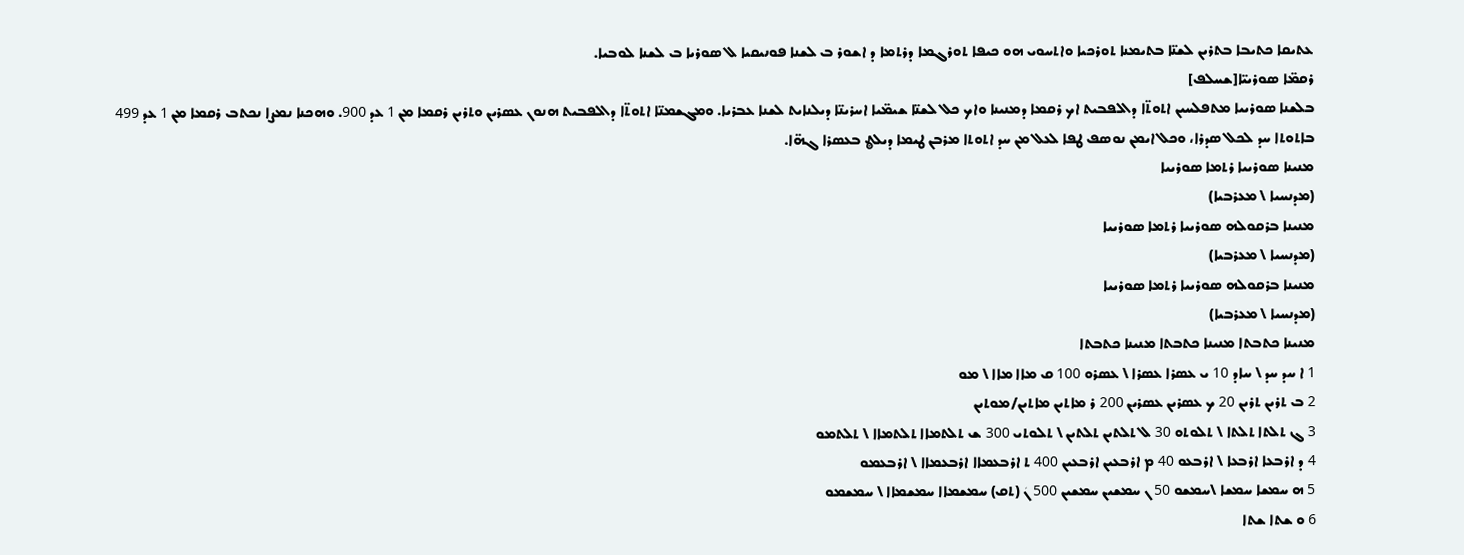ܥܬܝܩܐ ܟܬܝܒܐ ܒܬܪܝܢ ܠܫܢ̈ܐ ܒܬܝܡܢܐ ܬܘܪܟܝܐ ܘܐܬܚܘܝ ܗܘ ܟܝܦܐ ܬܘܪܓܡܐ ܕܪܬܡܐ ܕ ܐܫܘܪ ܒ ܠܫܢܐ ܦܘܢܝܩܝܐ ܠ ܣܘܪܝܐ ܒ ܠܫܢܐ ܠܘܒܝܐ.
ܪܩܡ̈ܐ ܣܘܪܝܝ̈ܐ[ܫܚܠܦ]
ܒܠܫܢܐ ܣܘܪܝܝܐ ܡܬܦܠܚܝܢ ܐܬܘܬ̈ܐ ܕܐܠܦܒܝܬ ܐܟ ܪܩܡܐ ܕܡܢܝܢܐ ܘܐܟ ܟܠ ܠܫܢ̈ܐ ܫܝܡ̈ܝܐ ܐܚܪܝܢ̈ܐ ܕܝܠܢܐܝܬ ܠܫܢܐ ܥܒܪܝܐ. ܘܡܓܫܡܢ̈ܐ ܐܬܘܬ̈ܐ ܕܐܠܦܒܝܬ ܗܢܘܢ ܥܣܪܝܢ ܘܬܪܝܢ ܪܩܡܐ ܡܢ 1 ܥܕ 900. ܘܗܟܢܐ ܢܡܨܐ ܢܟܬܒ ܪܩܡܐ ܡܢ 1 ܥܕ 499 ܒܐܬܘܬܐ ܚܕ ܠܟܠ ܣܕܪܐ، ܘܟܠ ܐܝܡܢ ܢܘܣܦ ܛܦܐ ܠܥܠ ܡܢ ܚܕ ܐܬܘܬܐ ܡܪܒܢ ܛܝܡܐ ܕܝܠܜ ܒܥܣܪܐ ܓܗ̈ܐ.
ܡܢܝܢܐ ܣܘܪܝܝܐ ܪܬܡܐ ܣܘܪܝܝܐ
(ܡܕܢܚܝܐ \ ܡܥܪܒܝܐ)
ܡܢܝܢܐ ܒܪܩܘܠܗ ܣܘܪܝܝܐ ܪܬܡܐ ܣܘܪܝܝܐ
(ܡܕܢܚܝܐ \ ܡܥܪܒܝܐ)
ܡܢܝܢܐ ܒܪܩܘܠܗ ܣܘܪܝܝܐ ܪܬܡܐ ܣܘܪܝܝܐ
(ܡܕܢܚܝܐ \ ܡܥܪܒܝܐ)
ܡܢܝܢܐ ܟܬܒܬܐ ܡܢܝܢܐ ܟܬܒܬܐ ܡܢܝܢܐ ܟܬܒܬܐ
1 ܐ ܚܕ ܚܕ \ ܚܐܕ 10 ܝ ܥܣܪܐ ܥܣܪܐ \ ܥܣܪܘ 100 ܩ ܡܐܐ ܡܐܐ \ ܡܘ
2 ܒ ܬܪܝܢ ܬܪܝܢ 20 ܟ ܥܣܪܝܢ ܥܣܪܝܢ 200 ܪ ܡܐܬܝܢ ܡܐܬܝܢ/ܡܘܬܝܢ
3 ܓ ܬܠܬܐ ܬܠܬܐ \ ܬܠܘܬܘ 30 ܠ ܬܠܬܝܢ ܬܠܬܝܢ \ ܬܠܘܬܝ 300 ܫ ܬܠܬܡܐܐ ܬܠܬܡܐܐ \ ܬܠܬܡܘ
4 ܕ ܐܪܒܥܐ ܐܪܒܥܐ \ ܐܪܒܥܘ 40 ܡ ܐܪܒܥܝܢ ܐܪܒܥܝܢ 400 ܬ ܐܪܒܥܡܐܐ ܐܪܒܥܡܐܐ \ ܐܪܒܥܡܘ
5 ܗ ܚܡܫܐ ܚܡܫܐ \ܚܡܫܘ 50 ܢ ܚܡܫܝܢ ܚܡܫܝܢ 500 ܢܿ (ܬܩ) ܚܡܫܡܐܐ ܚܡܫܡܐܐ \ ܚܡܫܡܘ
6 ܘ ܫܬܐ ܫܬܐ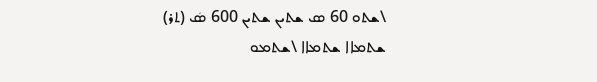\ܫܬܘ 60 ܣ ܫܬܝܢ ܫܬܝܢ 600 ܣܿ (ܬܪ) ܫܬܡܐܐ ܫܬܡܐܐ \ܫܬܡܘ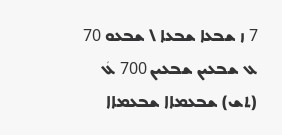7 ܙ ܫܒܥܐ ܫܒܥܐ \ ܫܒܥܘ 70 ܥ ܫܒܥܝܢ ܫܒܥܝܢ 700 ܥܿ (ܬܫ) ܫܒܥܡܐܐ ܫܒܥܡܐܐ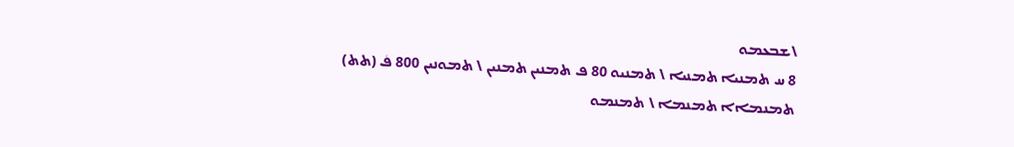\ܫܒܥܡܘ
8 ܚ ܬܡܢܝܐ ܬܡܢܝܐ \ ܬܡܢܝܘ 80 ܦ ܬܡܢܝܢ ܬܡܢܝܢ \ ܬܡܘܢܝܢ 800 ܦܿ (ܬܬ) ܬܡܢܡܐܐ ܬܡܢܡܐ \ ܬܡܢܡܘ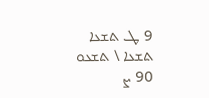9 ܛ ܬܫܥܐ ܬܫܥܐ \ ܬܫܥܘ 90 ܨ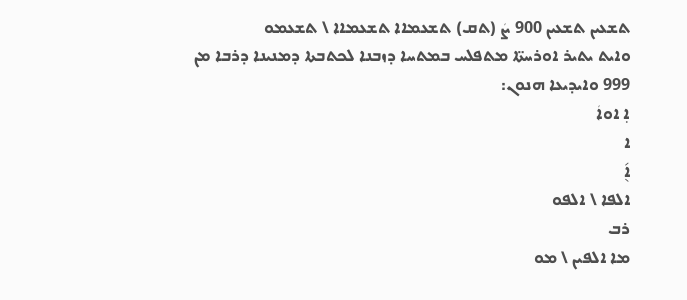ܬܫܥܝܢ ܬܫܥܝܢ 900 ܨܿ (ܬܩ) ܬܫܥܡܐܐ ܬܫܥܡܐܐ \ ܬܫܥܡܘ
ܘܐܝܬ ܝܬܝܪ ܐܘܪܚܬ̈ܐ ܡܬܦܠܚ ܒܡܬܚܐ ܕܙܒܢܐ ܠܟܬܒܬܐ ܕܡܢܝܢܐ ܕܪܒܐ ܡܢ 999 ܘܐܝܕܝܥܐ ܗܢܘܢ:
ܐ݂ ܐܘܐܿ
ܐ
ܐ݈݇
ܐܠܦܐ \ ܐܠܦܘ
ܪܒ
ܡܐ ܐܠܦܝܢ \ ܡܘ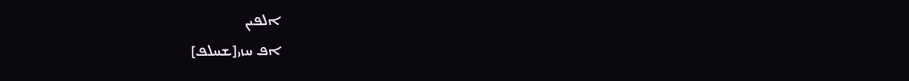ܐܠܦܝܢ
ܐܦ ܚܙܝ[ܫܚܠܦ]